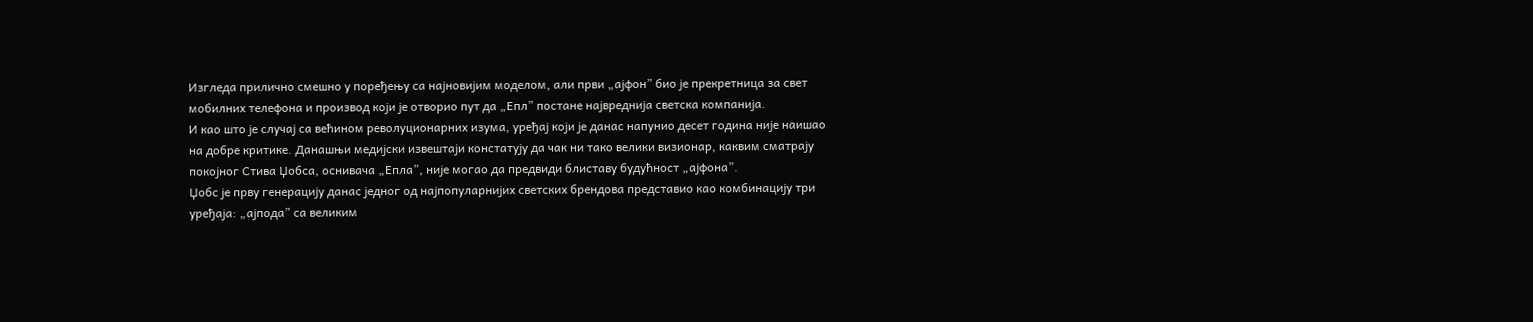Изгледа прилично смешно у поређењу са најновијим моделом, али први „ајфон” био је прекретница за свет мобилних телефона и производ који је отворио пут да „Епл” постане највреднија светска компанија.
И као што је случај са већином револуционарних изума, уређај који је данас напунио десет година није наишао на добре критике. Данашњи медијски извештаји констатују да чак ни тако велики визионар, каквим сматрају покојног Стива Џобса, оснивача „Епла”, није могао да предвиди блиставу будућност „ајфона”.
Џобс је прву генерацију данас једног од најпопуларнијих светских брендова представио као комбинацију три уређаја: „ајпода” са великим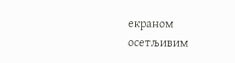екраном осетљивим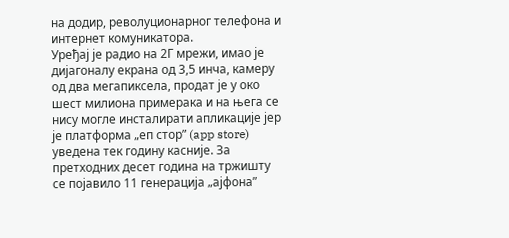на додир, револуционарног телефона и интернет комуникатора.
Уређај је радио на 2Г мрежи, имао је дијагоналу екрана од 3,5 инча, камеру од два мегапиксела, продат је у око шест милиона примерака и на њега се нису могле инсталирати апликације јер је платформа „еп стор” (app store) уведена тек годину касније. За претходних десет година на тржишту се појавило 11 генерација „ајфона”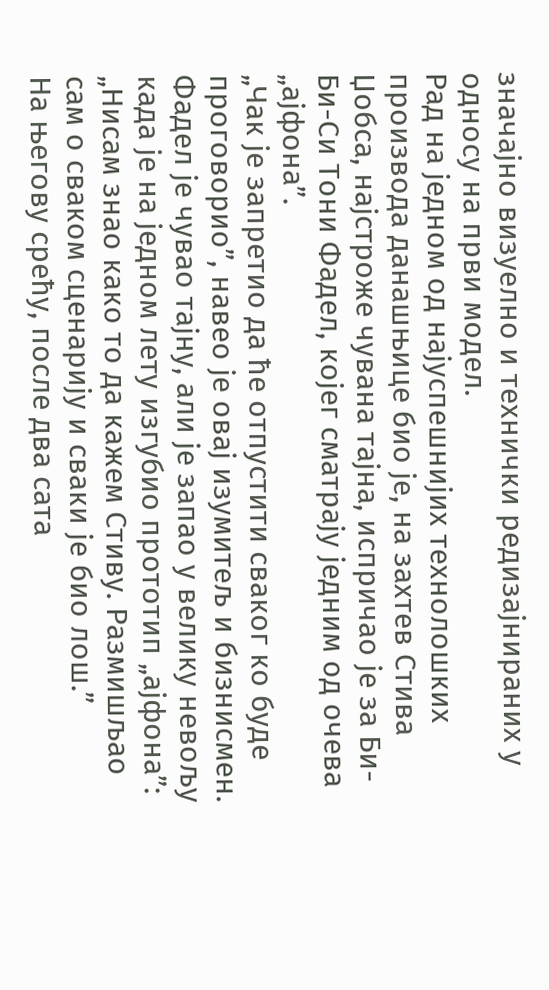значајно визуелно и технички редизајнираних у односу на први модел.
Рад на једном од најуспешнијих технолошких производа данашњице био је, на захтев Стива Џобса, најстроже чувана тајна, испричао је за Би-Би-Си Тони Фадел, којег сматрају једним од очева „ајфона”.
„Чак је запретио да ће отпустити сваког ко буде проговорио”, навео је овај изумитељ и бизнисмен. Фадел је чувао тајну, али је запао у велику невољу када је на једном лету изгубио прототип „ајфона”: „Нисам знао како то да кажем Стиву. Размишљао сам о сваком сценарију и сваки је био лош.”
На његову срећу, после два сата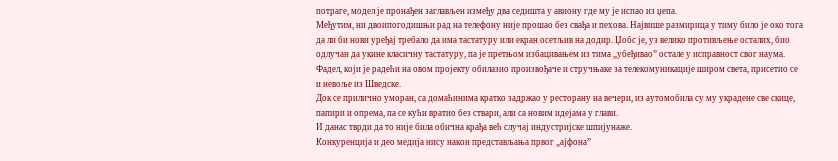потраге, модел је пронађен заглављен између два седишта у авиону где му је испао из џепа.
Међутим, ни двоипогодишњи рад на телефону није прошао без свађа и пехова. Највише размирица у тиму било је око тога да ли би нови уређај требало да има тастатуру или екран осетљив на додир. Џобс је, уз велико противљење осталих, био одлучан да укине класичну тастатуру, па је претњом избацивањем из тима „убеђивао” остале у исправност свог наума.
Фадел, који је радећи на овом пројекту обилазио произвођаче и стручњаке за телекомуникације широм света, присетио се и невоље из Шведске.
Док се прилично уморан, са домаћинима кратко задржао у ресторану на вечери, из аутомобила су му украдене све скице, папири и опрема, па се кући вратио без ствари, али са новим идејама у глави.
И данас тврди да то није била обична крађа већ случај индустријске шпијунаже.
Конкуренција и део медија нису након представљања првог „ајфона”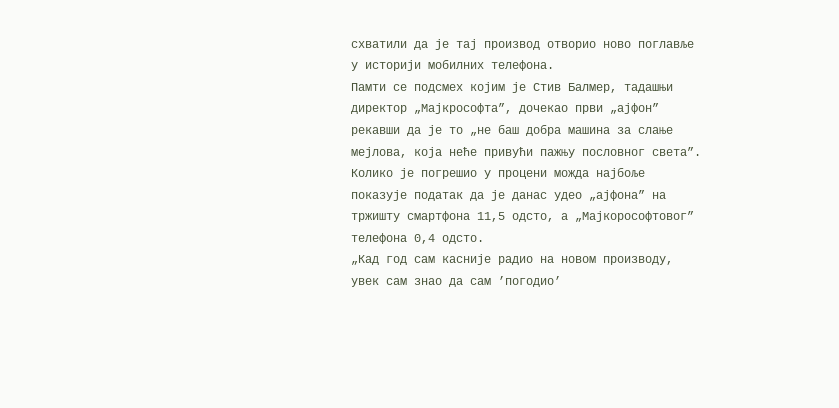схватили да је тај производ отворио ново поглавље у историји мобилних телефона.
Памти се подсмех којим је Стив Балмер, тадашњи директор „Мајкрософта”, дочекао први „ајфон” рекавши да је то „не баш добра машина за слање мејлова, која неће привући пажњу пословног света”.
Колико је погрешио у процени можда најбоље показује податак да је данас удео „ајфона” на тржишту смартфона 11,5 одсто, а „Мајкорософтовог” телефона 0,4 одсто.
„Кад год сам касније радио на новом производу, увек сам знао да сам ’погодио’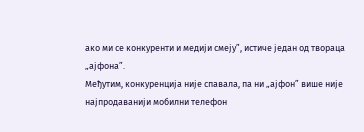ако ми се конкуренти и медији смеју”, истиче један од твораца „ајфона”.
Међутим, конкуренција није спавала, па ни „ајфон” више није најпродаванији мобилни телефон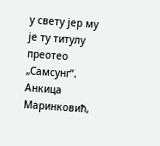у свету јер му је ту титулу преотео „Самсунг”.
Анкица Маринковић,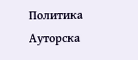Политика
Ауторска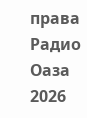права Радио Оаза 2026